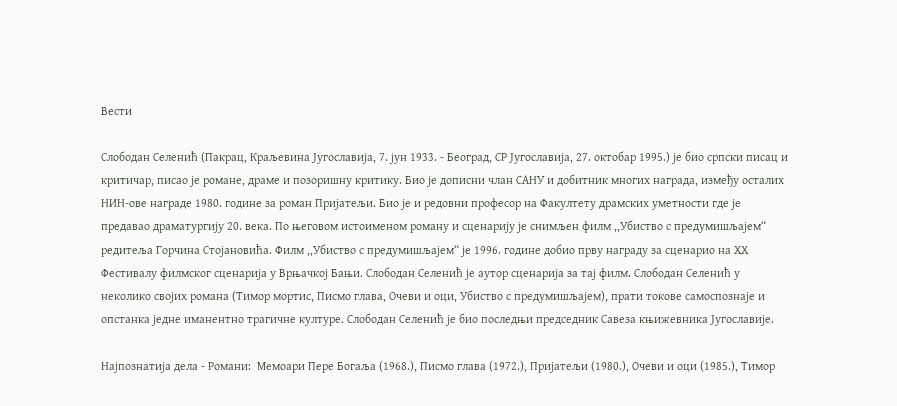Вести

Слободан Селенић (Пакрац, Краљевина Југославија, 7. јун 1933. - Београд, СР Југославија, 27. октобар 1995.) је био српски писац и критичар, писао је романе, драме и позоришну критику. Био је дописни члан САНУ и добитник многих награда, између осталих НИН-ове награде 1980. године за роман Пријатељи. Био је и редовни професор на Факултету драмских уметности где је предавао драматургију 20. века. По његовом истоименом роману и сценарију је снимљен филм ,,Убиство с предумишљајем“ редитеља Горчина Стојановића. Филм ,,Убиство с предумишљајем“ је 1996. године добио прву награду за сценарио на ХХ Фестивалу филмског сценарија у Врњачкој Бањи. Слободан Селенић је аутор сценарија за тај филм. Слободан Селенић у неколико својих романа (Тимор мортис, Писмо глава, Очеви и оци, Убиство с предумишљајем), прати токове самоспознаје и опстанка једне иманентно трагичне културе. Слободан Селенић је био последњи председник Савеза књижевника Југославије.

Најпознатија дела - Романи:  Мемоари Пере Богаља (1968.), Писмо глава (1972.), Пријатељи (1980.), Очеви и оци (1985.), Тимор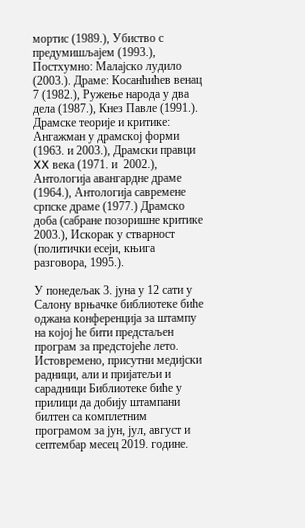мортис (1989.), Убиство с предумишљајем (1993.), Постхумно: Малајско лудило (2003.). Драме: Косанћићев венац 7 (1982.), Ружење народа у два дела (1987.), Кнез Павле (1991.). Драмске теорије и критике: Ангажман у драмској форми (1963. и 2003.), Драмски правци XX века (1971. и  2002.), Антологија авангардне драме (1964.), Антологија савремене српске драме (1977.) Драмско доба (сабране позоришне критике 2003.), Искорак у стварност (политички есеји, књига разговора, 1995.).

У понедељак 3. јуна у 12 сати у Салону врњачке библиотеке биће оджана конференција за штампу на којој ће бити предстаљен програм за предстојеће лето. Истовремено, присутни медијски радници, али и пријатељи и сарадници Библиотеке биће у прилици да добију штампани билтен са комплетним програмом за јун, јул, август и септембар месец 2019. године.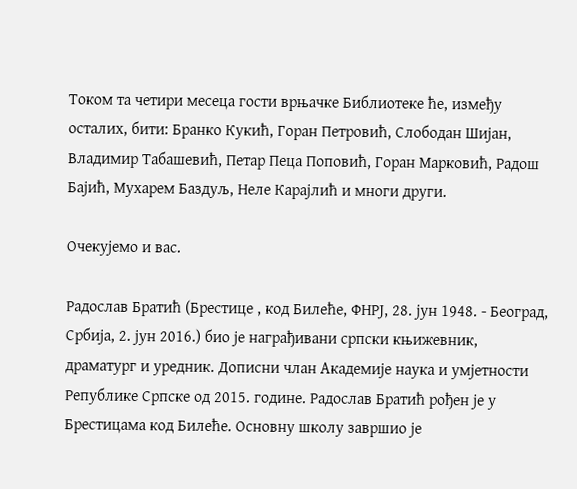Током та четири месеца гости врњачке Библиотеке ће, између осталих, бити: Бранко Кукић, Горан Петровић, Слободан Шијан, Владимир Табашевић, Петар Пеца Поповић, Горан Марковић, Радош Бајић, Мухарем Баздуљ, Неле Карајлић и многи други.

Очекујемо и вас.

Радослав Братић (Брестице , код Билеће, ФНРЈ, 28. јун 1948. - Београд, Србија, 2. јун 2016.) био је награђивани српски књижевник, драматург и уредник. Дописни члан Академије наука и умјетности Републике Српске од 2015. године. Радослав Братић рођен је у Брестицама код Билеће. Основну школу завршио је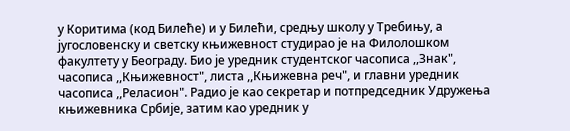у Коритима (код Билеће) и у Билећи, средњу школу у Требињу, а југословенску и светску књижевност студирао је на Филолошком факултету у Београду. Био је уредник студентског часописа ,,Знак", часописа ,,Књижевност", листа ,,Књижевна реч", и главни уредник часописа ,,Реласион". Радио је као секретар и потпредседник Удружења књижевника Србије, затим као уредник у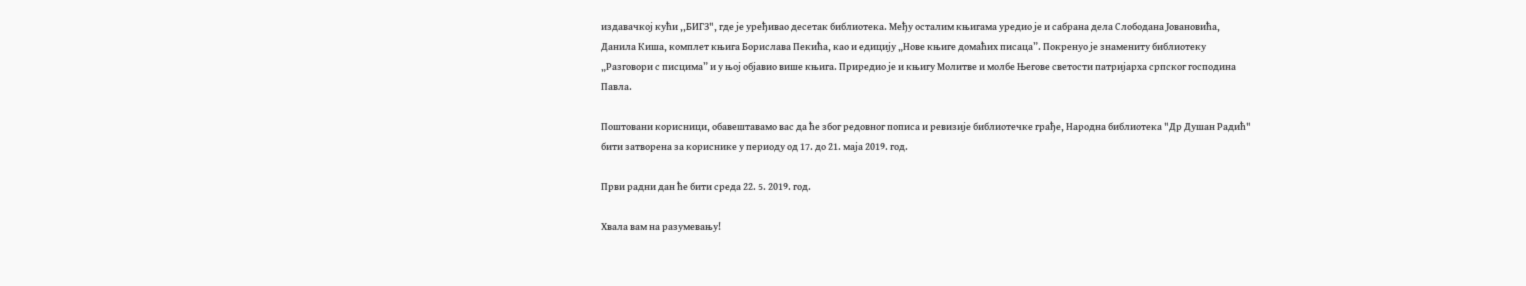издавачкој кући ,,БИГЗ", где је уређивао десетак библиотека. Међу осталим књигама уредио је и сабрана дела Слободана Јовановића, Данила Киша, комплет књига Борислава Пекића, као и едицију „Нове књиге домаћих писаца”. Покренуо је знамениту библиотеку „Разговори с писцима” и у њој објавио више књига. Приредио је и књигу Молитве и молбе Његове светости патријарха српског господина Павла.

Поштовани корисници, обавештавамо вас да ће због редовног пописа и ревизије библиотечке грађе, Народна библиотека "Др Душан Радић" бити затворена за кориснике у периоду од 17. до 21. маја 2019. год.

Први радни дан ће бити среда 22. 5. 2019. год.

Хвала вам на разумевању!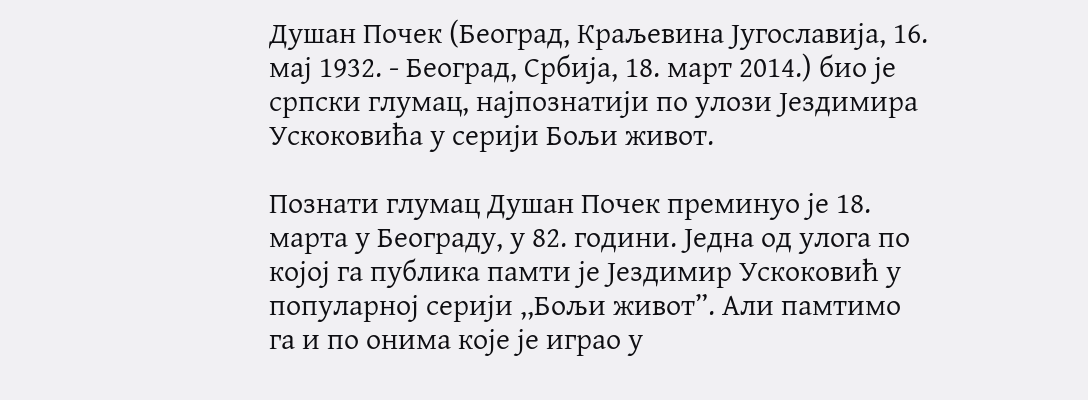Душан Почек (Београд, Краљевина Југославија, 16. мај 1932. - Београд, Србија, 18. март 2014.) био је српски глумац, најпознатији по улози Јездимира Ускоковића у серији Бољи живот.

Познати глумац Душан Почек преминуо је 18. марта у Београду, у 82. години. Једна од улога по којој га публика памти је Јездимир Ускоковић у популарној серији ,,Бољи живот”. Али памтимо га и по онима које је играо у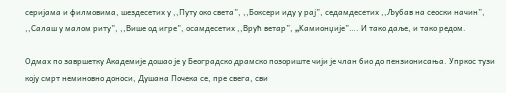серијама и филмовима, шездесетих у ,,Путу око света”, ,,Боксери иду у рај”, седамдесетих ,,Љубав на сеоски начин”, ,,Салаш у малом риту”, ,,Више од игре”, осамдесетих ,,Врућ ветар”, ,,Kамионџије”…. И тако даље, и тако редом.

Одмах по завршетку Академије дошао је у Београдско драмско позориште чији је члан био до пензионисања. Упркос тузи коју смрт неминовно доноси, Душана Почека се, пре свега, сви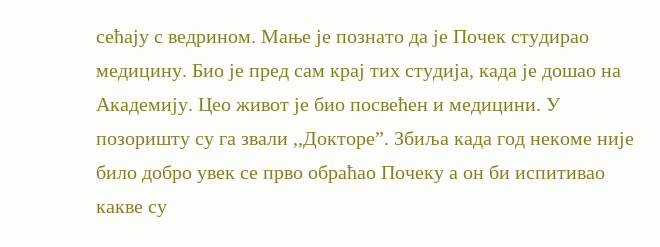сећају с ведрином. Мање је познато да је Почек студирао медицину. Био је пред сам крај тих студија, када је дошао на Академију. Цео живот је био посвећен и медицини. У позоришту су га звали ,,Докторе”. Збиља када год некоме није било добро увек се прво обраћао Почеку а он би испитивао какве су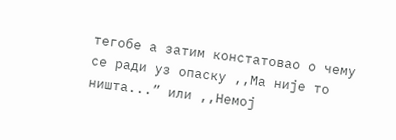тегобе а затим констатовао о чему се ради уз опаску ,,Ма није то ништа...” или ,,Немој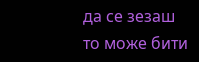да се зезаш то може бити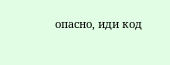опасно, иди код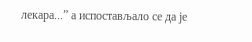лекара...” а испостављало се да је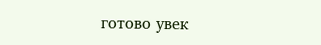готово увек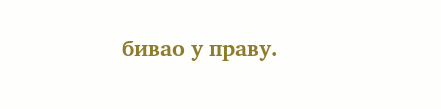бивао у праву.